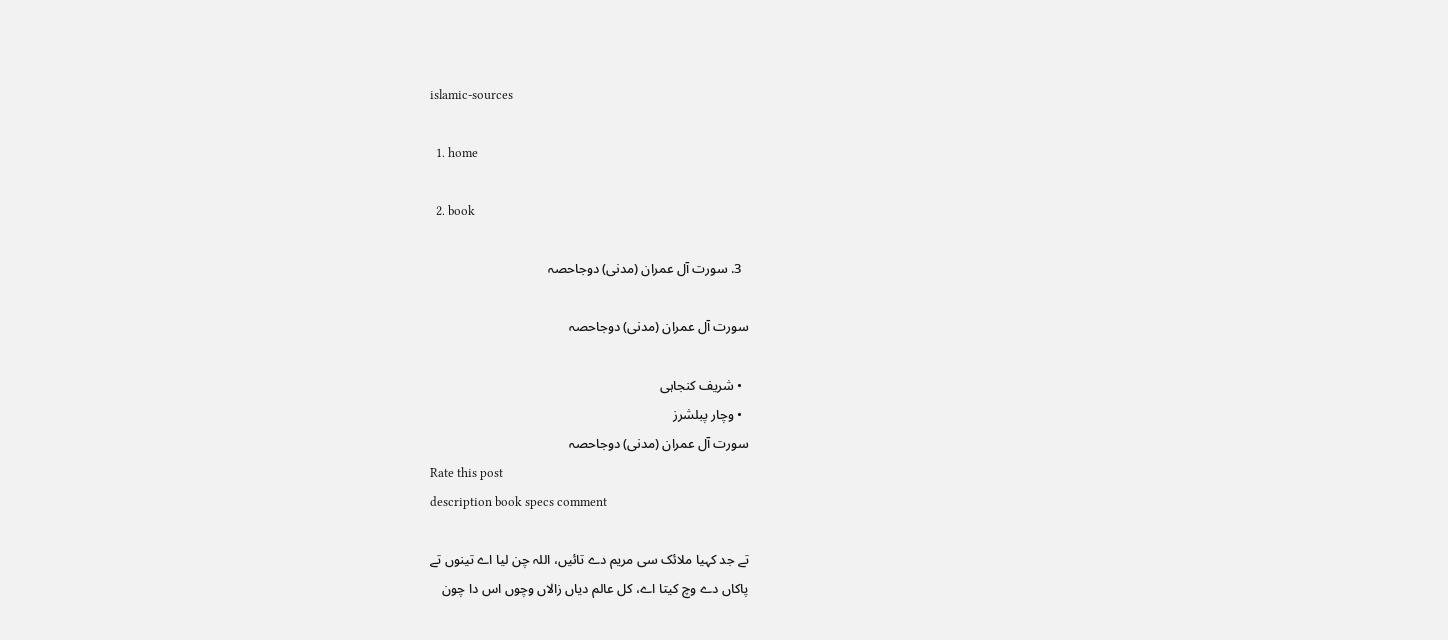islamic-sources

  1. home

  2. book

  3. سورت آل عمران (مدنی) دوجاحصہ

سورت آل عمران (مدنی) دوجاحصہ

  • شریف کنجاہی
  • وچار پبلشرز
سورت آل عمران (مدنی) دوجاحصہ
Rate this post
description book specs comment

تے جد کہیا ملائک سی مریم دے تائیں، اللہ چن لیا اے تینوں تے
پاکاں دے وچ کیتا اے، کل عالم دیاں زالاں وچوں اس دا چون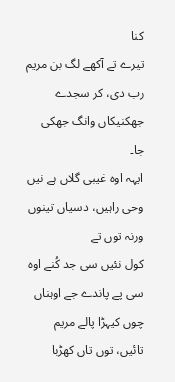کنا
تیرے تے آکھے لگ بن مریم رب دی، کر سجدے جھکنیکاں وانگ جھکی جا۔
ایہہ اوہ غیبی گلاں ہے نیں وحی راہیں، دسیاں تینوں ورنہ توں تے
کول نئیں سی جد کُنے اوہ سی پے پاندے جے اوہناں چوں کیہڑا پالے مریم
تائیں، توں تاں کھڑبا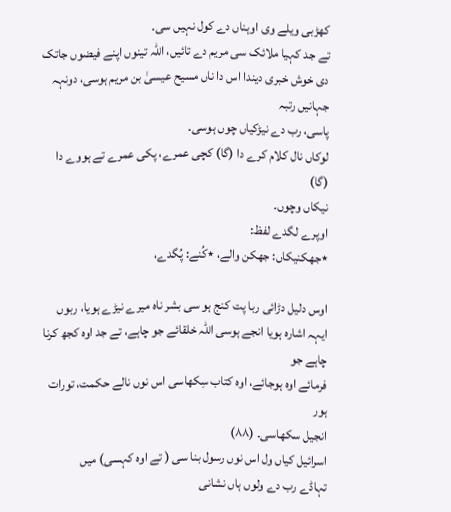کھڑبی ویلے وی اوہناں دے کول نہیں سی۔
تے جد کہیا ملائک سی مریم دے تائیں، اللہ تینوں اپنے فیضوں جاتک
دی خوش خبری دیندا اس دا ناں مسیح عیسیٰ بن مریم ہوسی، دونہہ جہانیں رتبہ
پاسی، رب دے نیڑکیاں چوں ہوسی۔
لوکاں نال کلام کرے دا (گا) کچی عمرے، پکی عمرے تے ہووے دا (گا)
نیکاں وچوں۔
اوپرے لگدے لفظ:
٭جھکنیکاں: جھکن والے، ٭کُنے: پُگدے،

اوس دلیل دڑائی ربا پت کنج ہو سی بشر ناہ میرے نیڑے ہویا، ربوں
ایہہ اشارہ ہویا انجے ہوسی اللہ خلقائے جو چاہے، تے جد اوہ کجھ کرنا چاہے جو
فرمائے اوہ ہوجائے، اوہ کتاب سِکھاسی اس نوں نالے حکمت، تورات ہور
انجیل سکھاسی۔ (٨٨)
اسرائیل کیاں ول اس نوں رسول بنا سی ( تے اوہ کہسی) میں
تہاڈے رب دے ولوں ہاں نشانی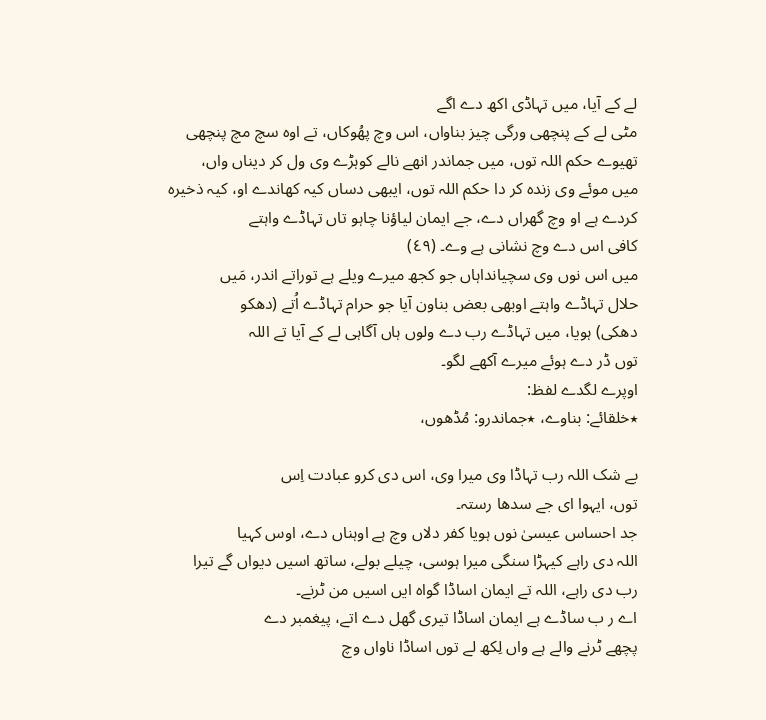لے کے آیا، میں تہاڈی اکھ دے اگے
مٹی لے کے پنچھی ورگی چیز بناواں، اس وچ پھُوکاں، تے اوہ سچ مچ پنچھی
تھیوے حکم اللہ توں، میں جماندر انھے نالے کوہڑے وی ول کر دیناں واں،
میں موئے وی زندہ کر دا حکم اللہ توں، ایبھی دساں کیہ کھاندے او، کیہ ذخیرہ
کردے ہے او وچ گھراں دے، جے ایمان لیاؤنا چاہو تاں تہاڈے واہتے
کافی اس دے وچ نشانی ہے وے۔ (٤٩)
میں اس نوں وی سچیانداہاں جو کجھ میرے ویلے ہے توراتے اندر، مَیں
حلال تہاڈے واہتے اوبھی بعض بناون آیا جو حرام تہاڈے اُتے (دھکو
دھکی) ہویا، میں تہاڈے رب دے ولوں ہاں آگاہی لے کے آیا تے اللہ
توں ڈر دے ہوئے میرے آکھے لگو۔
اوپرے لگدے لفظ:
٭خلقائے: بناوے، ٭جماندرو: مُڈھوں،

بے شک اللہ رب تہاڈا وی میرا وی، اس دی کرو عبادت اِس
توں، ایہوا ای جے سدھا رستہ۔
جد احساس عیسیٰ نوں ہویا کفر دلاں وچ ہے اوہناں دے، اوس کہیا
اللہ دی راہے کیہڑا سنگی میرا ہوسی، چیلے بولے، ساتھ اسیں دیواں گے تیرا
رب دی راہے، اللہ تے ایمان اساڈا گواہ ایں اسیں من ٹرنے۔
اے ر ب ساڈے ہے ایمان اساڈا تیری گھل دے اتے، پیغمبر دے
پچھے ٹرنے والے ہے واں لِکھ لے توں اساڈا ناواں وچ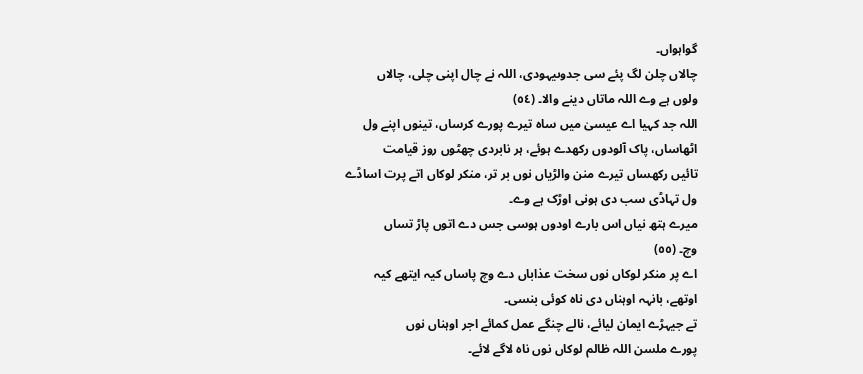گواہواں۔
چالاں چلن لگ پئے سی جدوںیہودی، اللہ نے چال اپنی چلی، چالاں
ولوں ہے وے اللہ ماتاں دینے والا۔ (٥٤)
اللہ جد کہیا اے عیسیٰ میں ساہ تیرے پورے کرساں، تینوں اپنے ول
اٹھاساں، پاک آلودوں رکھدے ہوئے، ہر نابردی چھٹوں روز قیامت
تائیں رکھساں تیرے منن والڑیاں نوں بر تر، منکر لوکاں اتے پرت اساڈے
ول تہاڈی سب دی ہونی اوڑک ہے وے۔
میرے ہتھ نیاں اس بارے اودوں ہوسی جس دے اتوں پاڑ تساں
وچ۔ (٥٥)
اے پر منکر لوکاں نوں سخت عذاباں دے وچ پاساں کیہ ایتھے کیہ
اوتھے، بانہہ اوہناں دی ناہ کوئی بنسی۔
تے جیہڑے ایمان لیائے، نالے چنگے عمل کمائے اجر اوہناں نوں
پورے ملسن اللہ ظالم لوکاں نوں ناہ لاگے لائے۔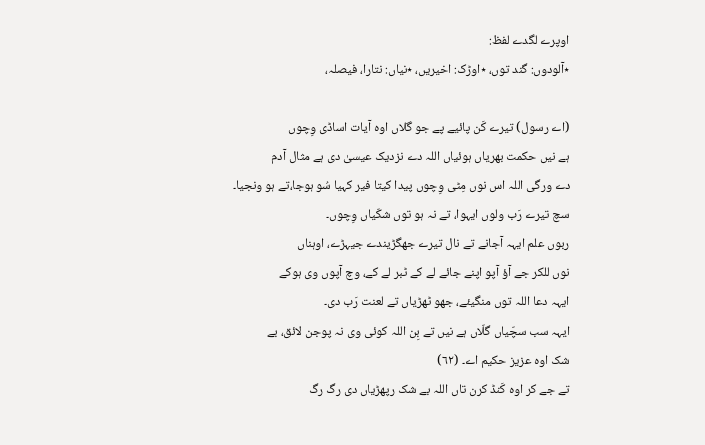اوپرے لگدے لفظ:
٭آلودوں: گند توں، ٭اوڑک: اخیریں، ٭نیاں: نتارا، فیصلہ،

(اے رسول) تیرے کَن پائیے پے جو گلاں اوہ آیات اساڈی وِچوں
ہے نیں حکمت بھریاں ہوئیاں اللہ دے نزدیک عیسیٰ دی ہے مثال آدم
دے ورگی اللہ اس نوں مِٹی وِچوں پیدا کیتا فیر کہیا سُو ہوجا،تے ہو ونجیا۔
سچ تیرے رَب ولوں ایہوا، تے نہ ہو توں شکّیاں وِچوں۔
ربوں علم ایہہ آجانے تے نال تیرے جھگڑیندے جیہڑے، اوہناں
نوں للکر جے آؤ آپو اپنے جائے لے کے ٹبر لے کے، وچ آپوں وی ہوکے
ایہہ دعا اللہ توں منگیئے، جھو ٹھڑیاں تے لعنت رَب دی۔
ایہہ سب سچّیاں گلّاں ہے نیں تے بِن اللہ کوئی وی نہ پوجن لائق، بے
شک اوہ عزیز حکیم اے۔ (٦٢)
تے جے کر اوہ کَنڈ کرن تاں اللہ بے شک رپھڑیاں دی رگ رگ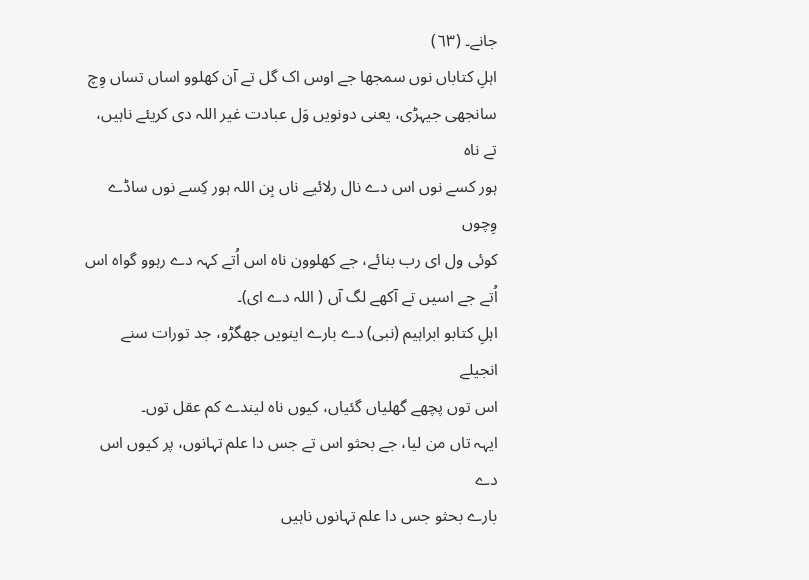جانے۔ (٦٣)
اہلِ کتاباں نوں سمجھا جے اوس اک گل تے آن کھلوو اساں تساں وِچ
سانجھی جیہڑی، یعنی دونویں وَل عبادت غیر اللہ دی کریئے ناہیں، تے ناہ
ہور کسے نوں اس دے نال رلائیے ناں بِن اللہ ہور کِسے نوں ساڈے وِچوں
کوئی ول ای رب بنائے، جے کھلوون ناہ اس اُتے کہہ دے رہوو گواہ اس
اُتے جے اسیں تے آکھے لگ آں ( اللہ دے ای)۔
اہلِ کتابو ابراہیم (نبی) دے بارے اینویں جھگڑو، جد تورات سنے انجیلے
اس توں پچھے گھلیاں گئیاں، کیوں ناہ لیندے کم عقل توں۔
ایہہ تاں من لیا، جے بحثو اس تے جس دا علم تہانوں، پر کیوں اس دے
بارے بحثو جس دا علم تہانوں ناہیں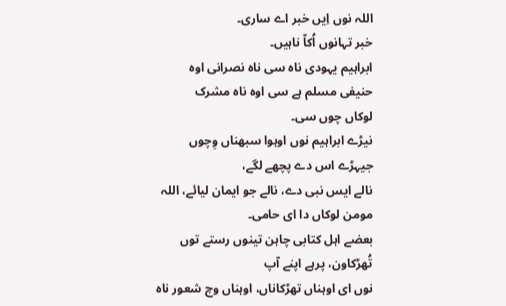اللہ نوں اِیں خبر اے ساری۔
خبر تہانوں اُکاّ ناہیں۔
ابراہیم یہودی ناہ سی ناہ نصرانی اوہ حنیفی مسلم ہے سی اوہ ناہ مشرک
لوکاں چوں سی۔
نیڑے ابراہیم نوں اوہوا سبھناں وِچوں جیہڑے اس دے پچھے لگے،
نالے ایس نبی دے، نالے جو ایمان لیائے، اللہ مومن لوکاں دا ای حامی۔
بعضے اہل کتابی چاہن تینوں رستے توں تُھڑکاون، پرہے اپنے آپ
نوں ای اوہناں تھڑکاناں، اوہناں وچ شعور ناہ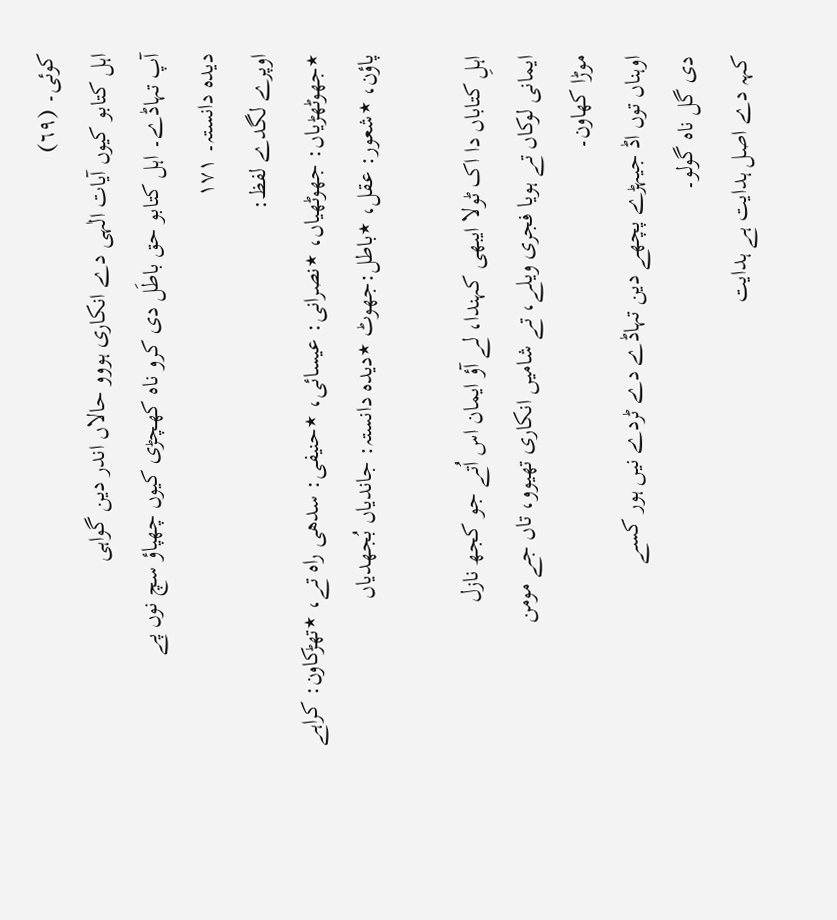کوئی۔ (٦٩)
اہل کتابو کیوں آیات الٰہی دے انکاری ہووو حالاں اندر دین گواہی
آپ تہاڈے۔ اہل کتابو حق باطَل دی کرو ناہ کھچڑی کیوں چھپاؤ سچ نوں پے
دیدہ دانستہ۔ ١٧١
اوپرے لگدے لفظ:
٭جھوٹھڑیاں: جھوٹھیاں، ٭نصرانی: عیسائی، ٭حنیفی: سدھی راہ تے، ٭تھڑکاون: کراہے پاؤن، ٭شعور: عقل، ٭باطل:جھوٹ ٭دیدہ دانستہ: جاندیاں بُجھدیاں

اہلِ کتاباں دا اک ٹولا ایبھی کہندا، لے آؤ ایمان اس اُتے جو کجھ نازل
ایمانی لوکاں تے ہویا فجری ویلے، تے شامیں انکاری تھیوو، تاں جے مومن
موڑا کھاون۔
اوہناں توں اڈ جیہڑے پچھے دین تہاڈے دے ٹردے نیں ہور کسے
دی گل ناہ گولو۔
کہہ دے اصل ہدایت ہے ہدایت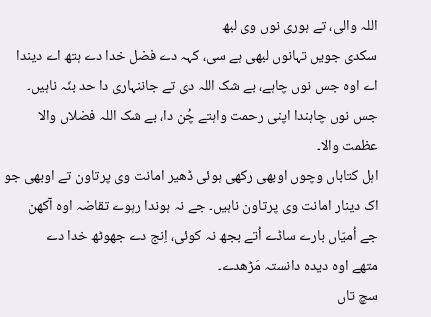اللہ والی، تے ہوری نوں وی لبھ
سکدی جویں تہانوں لبھی ہے سی، کہہ دے فضل خدا دے ہتھ اے دیندا
اے اوہ جس نوں چاہے، بے شک اللہ دی تے جاننہاری دا حد بنّہ ناہیں۔
جس نوں چاہندا اپنی رحمت واہتے چُن دا، بے شک اللہ فضلاں والا
عظمت والا۔
اہل کتاباں وچوں اوبھی رکھی ہوئی ڈھیر امانت وی پرتاون تے اوبھی جو
اک دینار امانت وی پرتاون ناہیں۔ جے نہ ہوندا رہوے تقاضہ اوہ آکھن
جے اُمیّاں بارے ساڈے اُتے بجھ نہ کوئی، اِنج دے جھوٹھ خدا دے
متھے اوہ دیدہ دانستہ مَڑھدے۔
سچ تاں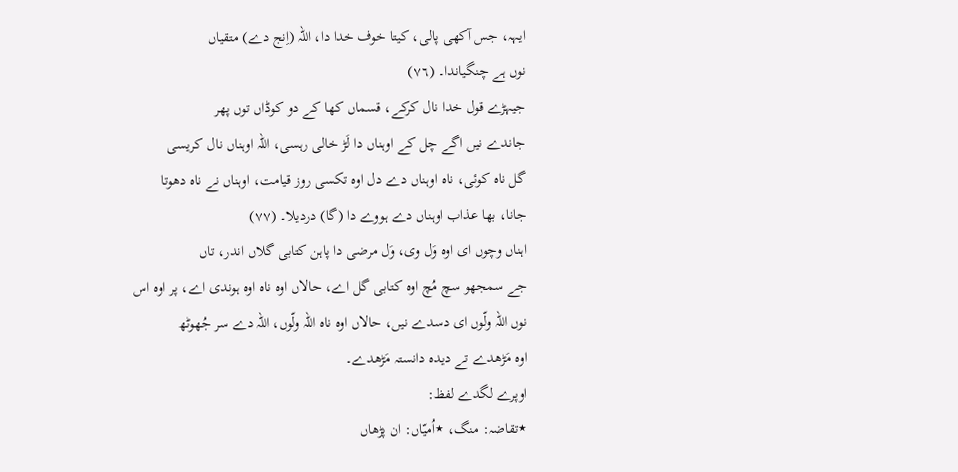ایہہ، جس آکھی پالی، کیتا خوف خدا دا، اللہ (اِنج دے) متقیاں
نوں ہے چنگیاندا۔ (٧٦)
جیہڑے قول خدا نال کرکے، قسماں کھا کے دو کوڈاں توں پھر
جاندے نیں اگے چل کے اوہناں دا لَڑ خالی رہسی، اللہ اوہناں نال کریسی
گل ناہ کوئی، ناہ اوہناں دے دل اوہ تکسی روز قیامت، اوہناں نے ناہ دھوتا
جانا، بھا عذاب اوہناں دے ہووے دا (گا) دردیلا۔ (٧٧)
اہناں وچوں ای اوہ وَل وی، وَل مرضی دا پاہن کتابی گلاں اندر، تاں
جے سمجھو سچ مُچ اوہ کتابی گل اے، حالاں اوہ ناہ اوہ ہوندی اے، پر اوہ اس
نوں اللہ ولّوں ای دسدے نیں، حالاں اوہ ناہ اللہ ولّوں، اللہ دے سر جُھوٹھ
اوہ مَڑھدے تے دیدہ دانستہ مَڑھدے۔
اوپرے لگدے لفظ:
٭تقاضہ: منگ، ٭اُمیّاں: ان پڑھاں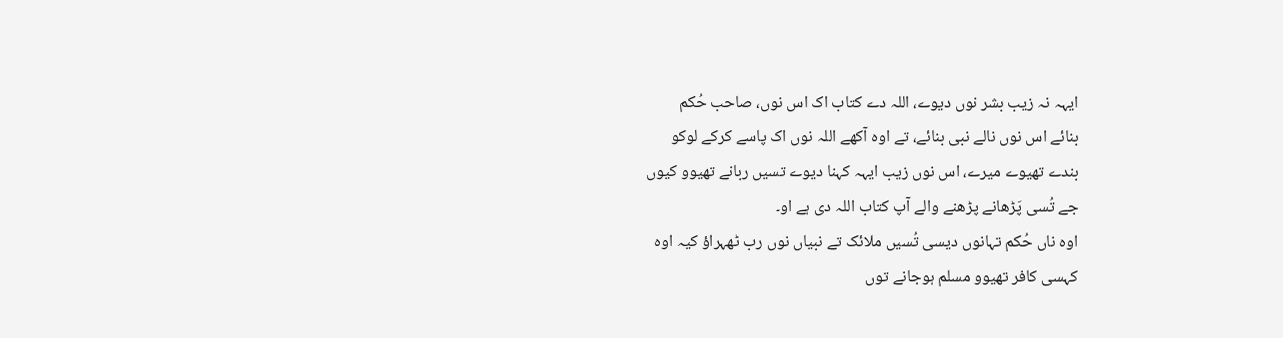ایہہ نہ زیب بشر نوں دیوے، اللہ دے کتاب اک اس نوں، صاحب حُکم
بنائے اس نوں نالے نبی بنائے، تے اوہ آکھے اللہ نوں اک پاسے کرکے لوکو
بندے تھیوے میرے، اس نوں زیب ایہہ کہنا دیوے تسیں ربانے تھیوو کیوں
جے تُسی پَڑھانے پڑھنے والے آپ کتاب اللہ دی ہے او۔
اوہ ناں حُکم تہانوں دیسی تُسیں ملائک تے نبیاں نوں رب ٹھہراؤ کیہ اوہ
کہسی کافر تھیوو مسلم ہوجانے توں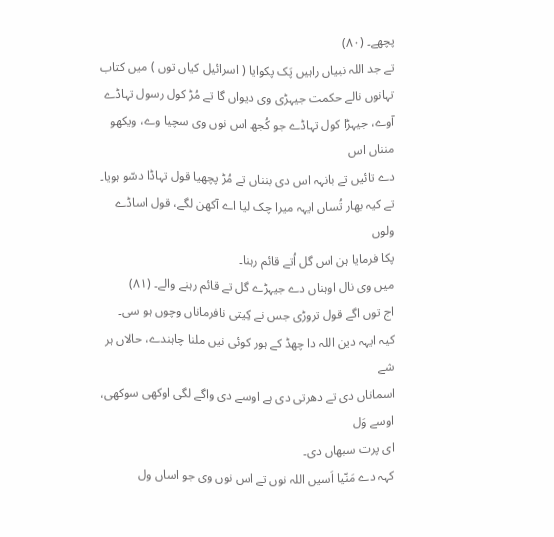پچھے۔ (٨٠)
تے جد اللہ نبیاں راہیں پَک پکوایا ( اسرائیل کیاں توں ) میں کتاب
تہانوں نالے حکمت جیہڑی وی دیواں گا تے مُڑ کول رسول تہاڈے
آوے، جیہڑا کول تہاڈے جو کُجھ اس نوں وی سچیا وے، ویکھو منناں اس
دے تائیں تے بانہہ اس دی بنناں تے مُڑ پچھیا قول تہاڈا دسّو ہویا۔
تے کیہ بھار تُساں ایہہ میرا چک لیا اے آکھن لگے، قول اساڈے ولوں
پکا فرمایا ہن اس گل اُتے قائم رہنا۔
میں وی نال اوہناں دے جیہڑے گل تے قائم رہنے والے۔ (٨١)
اج توں اگے قول تروڑی جس نے کِیتی نافرماناں وچوں ہو سی۔
کیہ ایہہ دین اللہ دا چھڈ کے ہور کوئی نیں ملنا چاہندے، حالاں ہر شے
اسماناں دی تے دھرتی دی ہے اوسے دی واگے لگی اوکھی سوکھی، اوسے وَل
ای پرت سبھاں دی۔
کہہ دے مَنّیا اَسیں اللہ نوں تے اس نوں وی جو اساں ول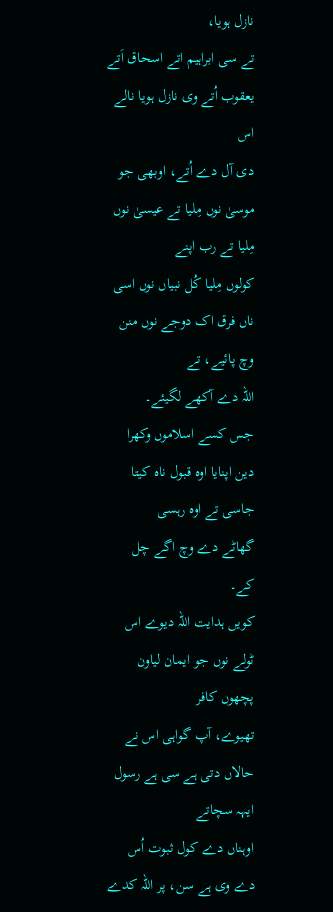نازل ہویا،
تے سی ابراہیم اتے اسحاق اَتے یعقوب اُتے وی نازل ہویا نالے اس
دی آل دے اُتے، اوبھی جو موسیٰ نوں مِلیا تے عیسیٰ نوں مِلیا تے رب اپنے
کولوں مِلیا کُل نبیاں نوں اسی ناں فرق اک دوجے نوں منن وچ پائیے، تے
اللہ دے آکھے لگیئے۔
جس کسے اسلاموں وکھرا دین اپنایا اوہ قبول ناہ کیتا جاسی تے اوہ رہسی
گھاٹے دے وچ اگے چل کے۔
کویں ہدایت اللہ دیوے اس ٹولے نوں جو ایمان لیاون پچھوں کافر
تھیوے، آپ گواہی اس نے حالاں دتی ہے سی ہے رسول ایہہ سچاتے
اوہناں دے کول ثبوت اُس دے وی ہے سن، پر اللہ کدے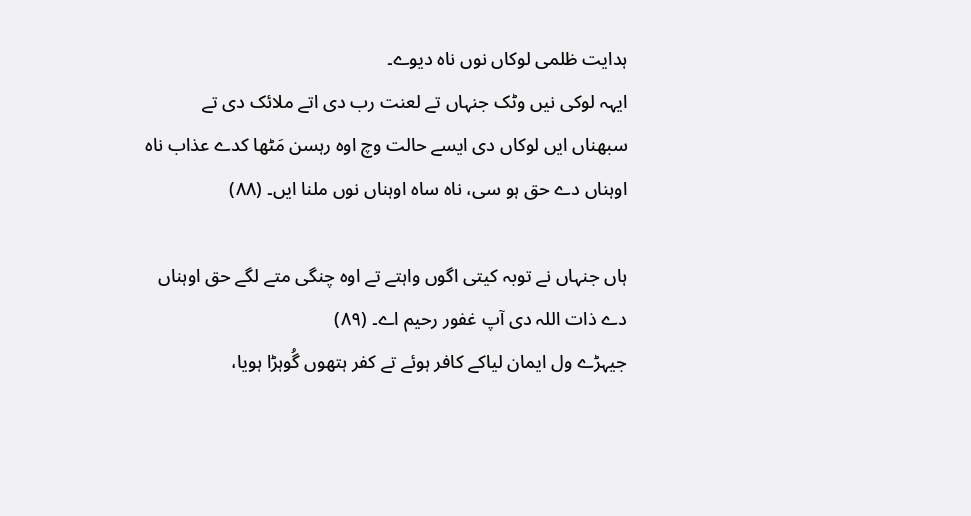ہدایت ظلمی لوکاں نوں ناہ دیوے۔
ایہہ لوکی نیں وٹک جنہاں تے لعنت رب دی اتے ملائک دی تے
سبھناں ایں لوکاں دی ایسے حالت وچ اوہ رہسن مَٹھا کدے عذاب ناہ
اوہناں دے حق ہو سی، ناہ ساہ اوہناں نوں ملنا ایں۔ (٨٨)

ہاں جنہاں نے توبہ کیتی اگوں واہتے تے اوہ چنگی متے لگے حق اوہناں
دے ذات اللہ دی آپ غفور رحیم اے۔ (٨٩)
جیہڑے ول ایمان لیاکے کافر ہوئے تے کفر ہتھوں گُوہڑا ہویا،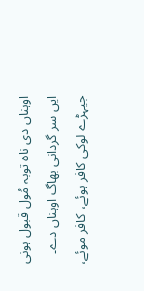اوہناں دی ناہ توبہ مُول قبول ہونی ایں سر گردانی بھاگ اوہناں دے۔
جیہڑے لوکی کافر ہوئے، کافر موئے،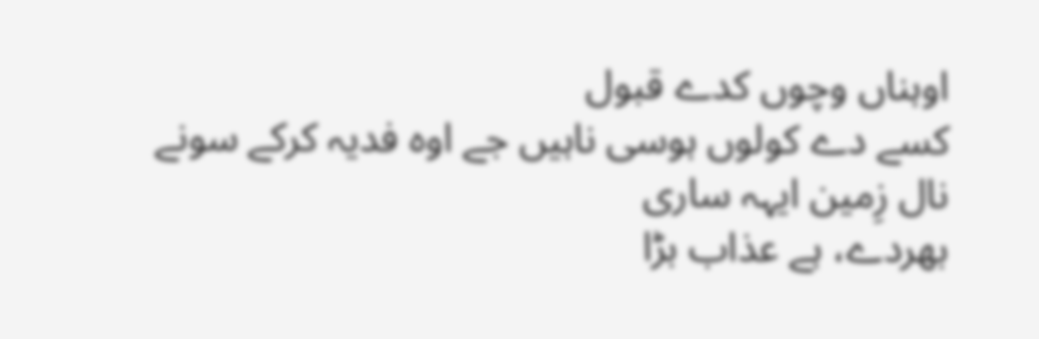اوہناں وچوں کدے قبول
کسے دے کولوں ہوسی ناہیں جے اوہ فدیہ کرکے سونے نال زِمین ایہہ ساری
بھردے، ہے عذاب بڑا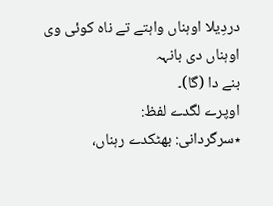دردِیلا اوہناں واہتے تے ناہ کوئی وی اوہناں دی بانہہ
بنے دا (گا)۔
اوپرے لگدے لفظ:
٭سرگردانی: بھٹکدے رہناں،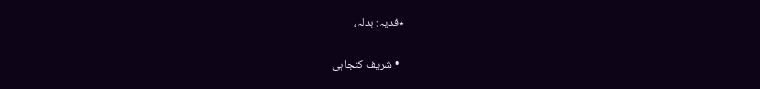٭فدیہ: بدلہ،

  • شریف کنجاہی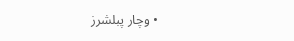• وچار پبلشرز